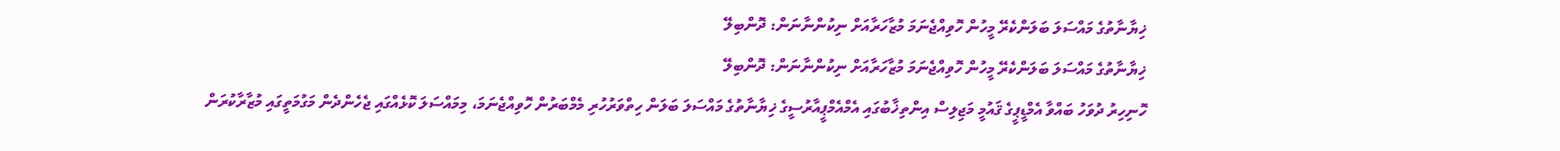ޚިޔާނާތުގެ މައްސަލަ ބަލަންކެރޭ މީހުން ހޮވިއްޖެނަމަ މުޒާހަރާއަށް ނިކުންނާނަން: ދޮންބިލޭ
ޚިޔާނާތުގެ މައްސަލަ ބަލަންކެރޭ މީހުން ހޮވިއްޖެނަމަ މުޒާހަރާއަށް ނިކުންނާނަން: ދޮންބިލޭ
ހޮނިހިރު ދުވަހު ބައްވާ އެމްޑީޕީގެ ޤައުމީ މަޖިލިސް އިންތިޚާބުގައި އެމްއެމްޕީއާރުސީގެ ޚިޔާނާތުގެ މައްސަލަ ބަލަން ހިތްވަރުހުރި މެމްބަރުން ހޮވިއްޖެނަމަ، މިމައްސަލަ ކޮޅެއްގައި ޖެހެންދެން މަގުމަތީގައި މުޒާރާކުރަން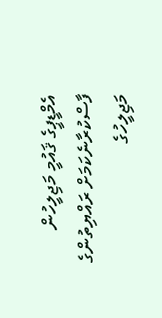އެމްޑީޕީގެ ޤައުމީ މަޖިލީހުން ފާސްކުރާނެކަމަށް ރައްޔިތުންގެ މަޖިލީހުގެ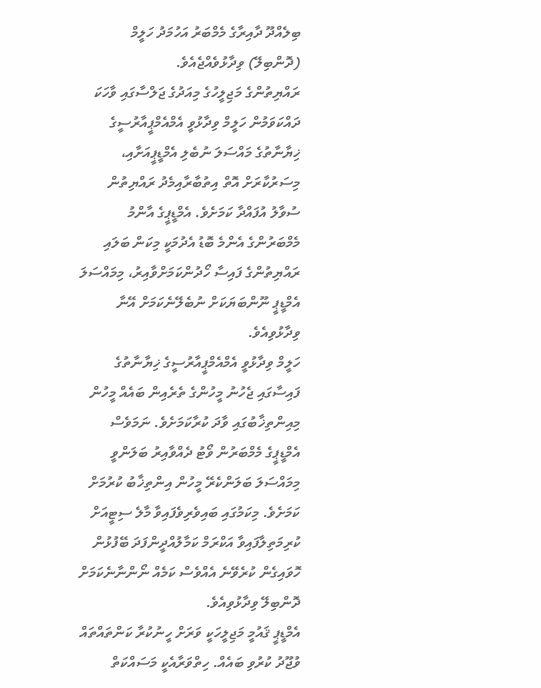ބިލެއްދޫ ދާއިރާގެ މެމްބަރު އަހުމަދު ހަލީމް (ދޮންބިލޭ) ވިދާޅުވެއްޖެއެވެ.
ރައްޔިތުންގެ މަޖިލީހުގެ މިއަދުގެ ޖަލްސާގައި ވާހަކަ ދައްކަވަމުން ހަލީމް ވިދާޅުވީ އެމްއެމްޕީއާރުސީގެ ޚިޔާނާތުގެ މައްސަލަ ނުބެލި އެމްޑީޕީއަށާއި، މިސަރުކާރަށް އޮތް އިތުބާރާއިމެދު ރައްޔިތުން ސުވާލު އުފައްދާ ކަމަށެވެ. އެމްޑީޕީގެ އާންމު މެމްބަރުންގެ އެންމެ ބޮޑު އެދުމަކީ މިކަން ބަލައި ރައްޔިތުންގެ ފައިސާ ހޯދުންކަމަށްވާއިރު، މިމައްސަލަ އެމްޑީޕީ ނޫންބަޔަކަށް ނުބެލޭނެކަމަށް އޭނާ ވިދާޅުވިއެވެ.
ހަލީމް ވިދާޅުވީ އެމްއެމްޕީއާރުސީގެ ޚިޔާނާތުގެ ފައިސާގައި ޖެހުނު މީހުންގެ ތެރެއިން ބައެއް މީހުން މިއިންތިޚާބުގައި ވާދަ ކުރާކަމަށެވެ. ނަމަވެސް އެމްޑީޕީގެ މެމްބަރުން ވޯޓު ދެއްވާއިރު ބަލަންވީ މިމައްސަލަ ބަލަންކެރޭ މީހުން އިންތިޚާބު ކުރުމަށް ކަމަށެވެ. މިކަމުގައި ބައިވެރިވެފައިވާ މާލެ ސިޓީއަށް ކުރިމަތިލާފައިވާ އަކްރަމް ކަމާލުއްދީންފަދަ ބޭފުޅުން ހޮވައިގެން ކުރެވޭނެ އެއްވެސް ކަމެއް ނޯންނާނެކަމަށް ދޮންބިލޭ ވިދާޅުވިއެވެ.
އެމްޑީޕީ ޤައުމީ މަޖިލީހަކީ ވަރަށް ހީނުކުރާ ކަންތައްތައް ވުޖޫދު ކުރުވި ބައެއް. ހިތްވަރާއެކީ މަސައްކަތް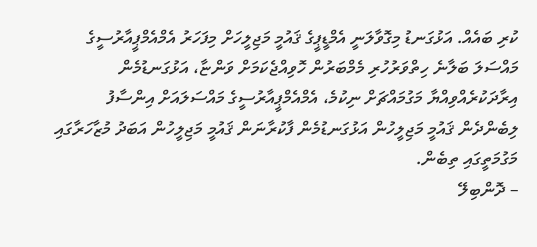ކުރި ބައެއް. އަޅުގަނޑު މިގޮވާލަނީ އެމްޑީޕީގެ ޤައުމީ މަޖިލީހަށް މިފަހަރު އެމްއެމްޕީއާރުސީގެ މައްސަލަ ބަލާނެ ހިތްވަރުހުރި މެމްބަރުން ހޮވިއްޖެކަމަށް ވަންޏާ، އަޅުގަނޑުމެން އިރާދަކުރެއްވިއްޔާ މަގުމައްޗަށް ނިކުމެ، އެމްއެމްޕީއާރުސީގެ މައްސަލައަށް އިންސާފު ލިބެންދެން ޤައުމީ މަޖިލީހުން އަޅުގަނޑުމެން ފާކުރާނަން ޤައުމީ މަޖިލީހުން އަބަދު މުޒާހަރާގައި މަގުމަތީގައި ތިބެން.
– ދޮންބިލޭ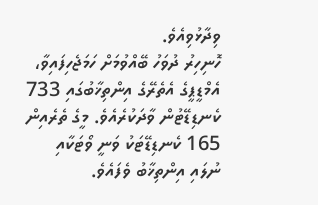ވިދާޅުވިއެވެ.
ހޮނިހިރު ދުވަހު ބޭއްވުމަށް ހަމަޖެހިފައިވާ، އެމްޑީޕީގެ އެތެރޭގެ އިންތިޚާބުގައި 733 ކެނޑިޑޭޓުން ވާދަކުރެއެވެ. މީގެ ތެރެއިން 165 ކެނޑިޑޭޓަކު ވަނީ ވޯޓަކާއި ނުލައި އިންތިޚާބު ވެފައެވެ.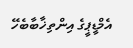އެމްޑީޕީގެ އިންތިޚާބާބެހޭ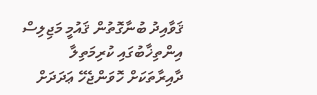ޤަވާއިދު ބުނާގޮތުން ޤައުމީ މަޖިލިސް އިންތިޚާބުގައި ކުރިމަތިލާ ދާއިރާތަކަށް ހޮވަންޖެހޭ ޢަދަދަށް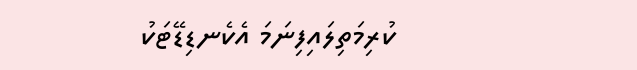ކުރިމަތިލައިފިނަމަ އެކެނޑިޑޭޓަކު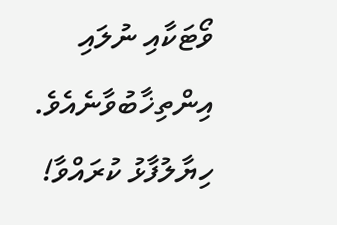ވޯޓަކާއި ނުލައި އިންތިޚާބުވާނެއެވެ.
ހިޔާލުފާޅު ކުރައްވާ!